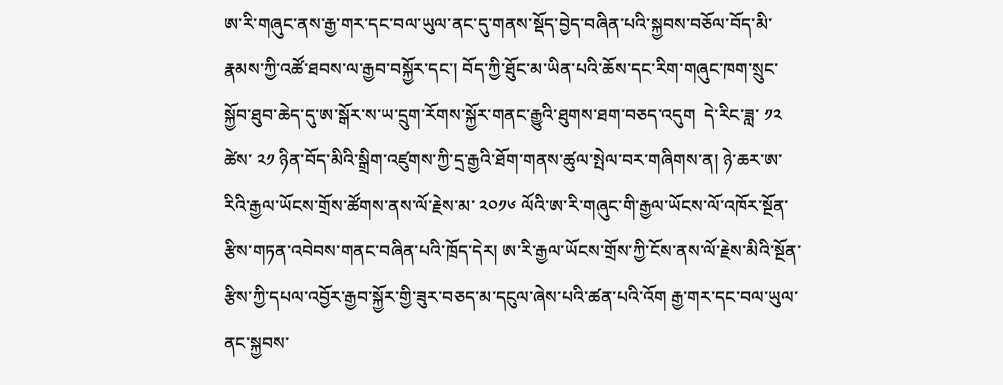ཨ་རི་གཞུང་ནས་རྒྱ་གར་དང་བལ་ཡུལ་ནང་དུ་གནས་སྡོད་བྱེད་བཞིན་པའི་སྐྱབས་བཅོལ་བོད་མི་རྣམས་ཀྱི་འཚོ་ཐབས་ལ་རྒྱབ་བསྐྱོར་དང་། བོད་ཀྱི་ཐོུང་མ་ཡིན་པའི་ཆོས་དང་རིག་གཞུང་ཁག་སྲུང་སྐྱོབ་ཐུབ་ཆེད་དུ་ཨ་སྒོར་ས་ཡ་དྲུག་རོགས་སྐྱོར་གནང་རྒྱུའི་ཐུགས་ཐག་བཅད་འདུག  དེ་རིང་ཟླ་ ༡༢ ཚེས་ ༢༡ ཉིན་བོད་མིའི་སྒྲིག་འཛུགས་ཀྱི་དྲ་རྒྱའི་ཐོག་གནས་ཚུལ་སྤེལ་བར་གཞིགས་ན། ཉེ་ཆར་ཨ་རིའི་རྒྱལ་ཡོངས་གྲོས་ཚོགས་ནས་ལོ་རྗེས་མ་ ༢༠༡༦ ལོའི་ཨ་རི་གཞུང་གི་རྒྱལ་ཡོངས་ལོ་འཁོར་སྔོན་རྩིས་གཏན་འབེབས་གནང་བཞིན་པའི་ཁྲོད་དེར། ཨ་རི་རྒྱལ་ཡོངས་གྲོས་ཀྱི་ངོས་ནས་ལོ་རྗེས་མིའི་སྔོན་རྩིས་ཀྱི་དཔལ་འབྱོར་རྒྱབ་སྐྱོར་གྱི་ཟུར་བཅད་མ་དངུལ་ཞེས་པའི་ཚན་པའི་འོག རྒྱ་གར་དང་བལ་ཡུལ་ནང་སྐྱབས་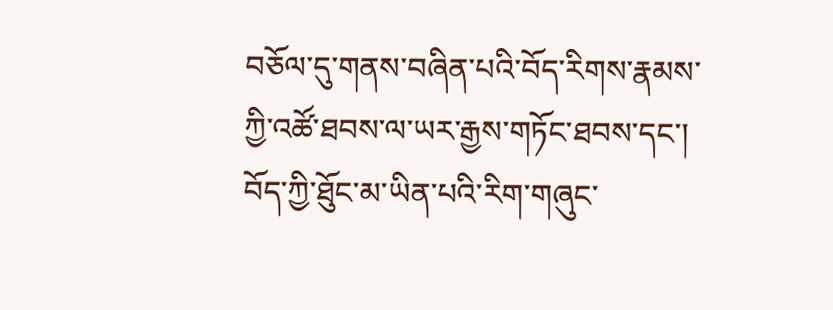བཅོལ་དུ་གནས་བཞིན་པའི་བོད་རིགས་རྣམས་ཀྱི་འཚོ་ཐབས་ལ་ཡར་རྒྱས་གཏོང་ཐབས་དང་། བོད་ཀྱི་ཐོུང་མ་ཡིན་པའི་རིག་གཞུང་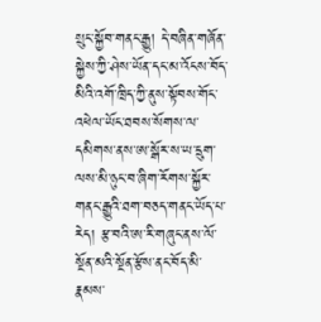སྲུང་སྐྱོབ་གནང་རྒྱུ། དེ་བཞིན་གཞོན་སྐྱེས་ཀྱི་ཤེས་ཡོན་དང་མ་འོངས་བོད་མིའི་འགོ་ཁྲིད་ཀྱི་ནུས་སྟོབས་གོང་འཕེལ་ཡོང་ཐབས་སོགས་ལ་དམིགས་ནས་ཨ་སྒོར་ས་ཡ་དྲུག་ལས་མི་ཉུང་བ་ཞིག་རོགས་སྐྱོར་གནང་རྒྱུའི་ཐག་བཅད་གནང་ཡོད་པ་རེད། རྩ་བའི་ཨ་རི་གཞུང་ནས་ལོ་སྔོན་མའི་སྔོན་རྩོས་ནང་བོད་མི་རྣམས་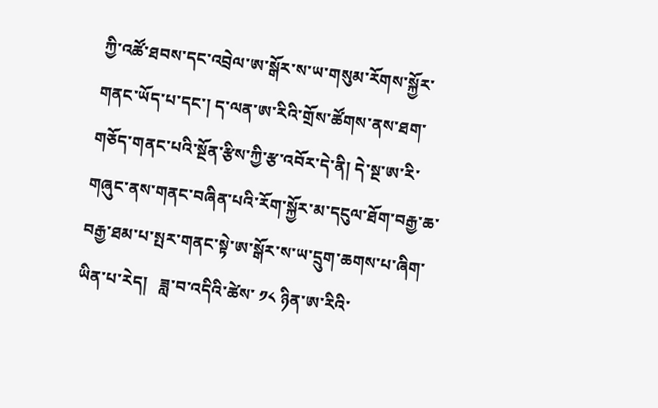ཀྱི་འཚོ་ཐབས་དང་འབྲེལ་ཨ་སྒོར་ས་ཡ་གསུམ་རོགས་སྐྱོར་གནང་ཡོད་པ་དང་། ད་ལན་ཨ་རིའི་གྲོས་ཚོགས་ནས་ཐག་གཅོད་གནང་པའི་སྔོན་རྩིས་ཀྱི་རྩ་འབོར་དེ་ནི། དེ་སྔ་ཨ་རི་གཞུང་ནས་གནང་བཞིན་པའི་རོག་སྐྱོར་མ་དངུལ་ཐོག་བརྒྱ་ཆ་བརྒྱ་ཐམ་པ་སྤར་གནང་སྟེ་ཨ་སྒོར་ས་ཡ་དྲུག་ཆགས་པ་ཞིག་ཡིན་པ་རེད།   ཟླ་བ་འདིའི་ཚེས་ ༡༨ ཉིན་ཨ་རིའི་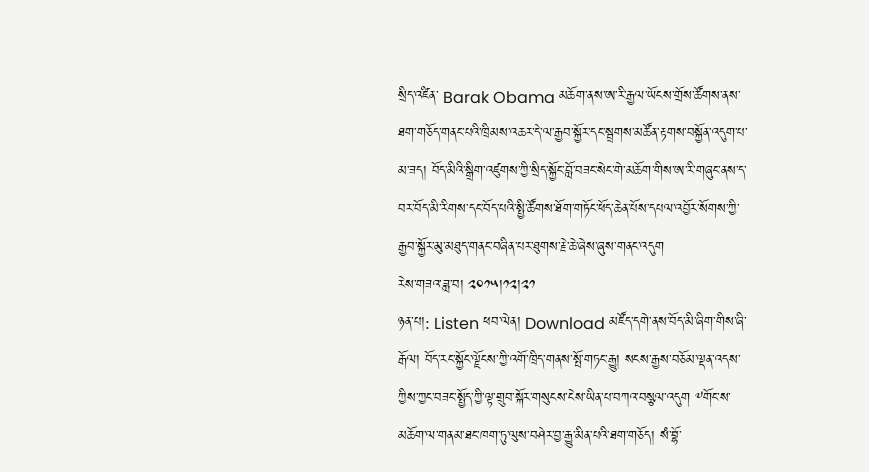སྲིད་འཛིན་ Barak Obama མཆོག་ནས་ཨ་རི་རྒྱལ་ཡོངས་གྲོས་ཚོགས་ནས་ཐག་གཅོད་གནང་པའི་ཁྲིམས་འཆར་དེ་ལ་རྒྱབ་སྐྱོར་དང་སྦྲགས་མཚོན་རྟགས་བསྐྱོན་འདུག་པ་མ་ཟད། བོད་མིའི་སྒྲིག་འཛུགས་ཀྱི་སྲིད་སྐྱོང་བློ་བཟང་སེང་གེ་མཆོག་གིས་ཨ་རི་གཞུང་ནས་ད་བར་བོད་མི་རིགས་དང་བོད་པའི་སྤྱི་ཚོགས་ཐོག་གཏོང་ཕོད་ཆེན་པོས་དཔལ་འབྱོར་སོགས་ཀྱི་རྒྱབ་སྐྱོར་མུ་མཐུད་གནང་བཞིན་པར་ཐུགས་རྗེ་ཆེ་ཞེས་ཞུས་གནང་འདུག
རེས་གཟའ་ཟླ་བ། ༢༠༡༥།༡༢།༢༡
ཉན་པ།: Listen ཕབ་ལེན། Download མཛོད་དགེ་ནས་བོད་མི་ཞིག་གིས་ཞི་རྒོལ། བོད་རང་སྐྱོང་ལྗོངས་ཀྱི་འགོ་ཁྲིད་གནས་སྤོ་གཏང་རྒྱུ། སངས་རྒྱས་བཅོམ་ལྡན་འདས་ཀྱིས་ཀྱང་བཟང་སྤྱོད་ཀྱི་ལྟ་གྲུབ་སྐོར་གསུངས་ངེས་ཡིན་པ་བཀའ་བསྩལ་འདུག ༸གོང་ས་མཆོག་ལ་གནམ་ཐང་ཁག་ཏུ་ལུས་བཤེར་བྱ་རྒྱུ་མིན་པའི་ཐག་གཅོད། སཾ་བྷོ་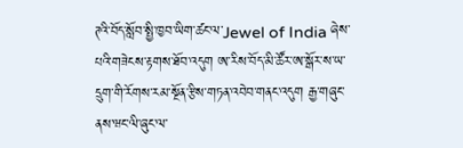ཊའི་བོད་སློབ་སྤྱི་ཁྱབ་ཡིག་ཚང་ལ་Jewel of India ཞེས་པའི་གཟེངས་རྟགས་ཐོབ་འདུག ཨ་རིས་བོད་མི་ཚོར་ཨ་སྒོར་ས་ཡ་དྲུག་གི་རོགས་རམ་སྔོན་རྩིས་གཏན་འབེབ་གནང་འདུག རྒྱ་གཞུང་ནས་ཝང་ལི་ཞུང་ལ་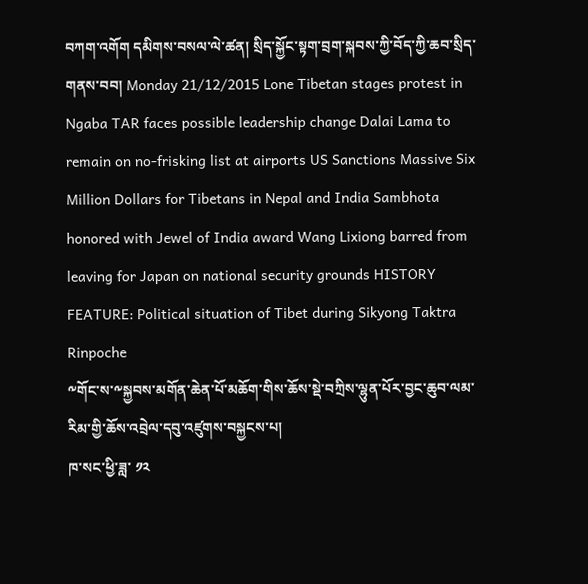བཀག་འགོག དམིགས་བསལ་ལེ་ཚན། སྲིད་སྐྱོང་སྟག་བྲག་སྐབས་ཀྱི་བོད་ཀྱི་ཆབ་སྲིད་གནས་བབ། Monday 21/12/2015 Lone Tibetan stages protest in Ngaba TAR faces possible leadership change Dalai Lama to remain on no-frisking list at airports US Sanctions Massive Six Million Dollars for Tibetans in Nepal and India Sambhota honored with Jewel of India award Wang Lixiong barred from leaving for Japan on national security grounds HISTORY FEATURE: Political situation of Tibet during Sikyong Taktra Rinpoche
༸གོང་ས་༸སྐྱབས་མགོན་ཆེན་པོ་མཆོག་གིས་ཆོས་སྡེ་བཀྲིས་ལྷུན་པོར་བྱང་ཆུབ་ལམ་རིམ་གྱི་ཆོས་འབྲེལ་དབུ་འཛུགས་བསྐྱངས་པ།
ཁ་སང་ཕྱི་ཟླ་ ༡༢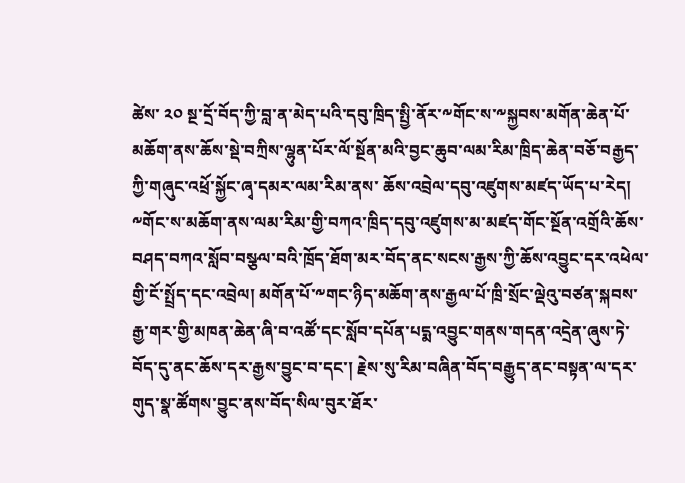ཚེས་ ༢༠ སྔ་དྲོ་བོད་ཀྱི་བླ་ན་མེད་པའི་དབུ་ཁྲིད་སྤྱི་ནོར་༸གོང་ས་༸སྐྱབས་མགོན་ཆེན་པོ་མཆོག་ནས་ཆོས་སྡེ་བཀྲིས་ལྷུན་པོར་ལོ་སྔོན་མའི་བྱང་ཆུབ་ལམ་རིམ་ཁྲིད་ཆེན་བཅོ་བརྒྱད་ཀྱི་གཞུང་འཕྲོ་སྐྱོང་ཞྭ་དམར་ལམ་རིམ་ནས་ ཆོས་འབྲེལ་དབུ་འཛུགས་མཛད་ཡོད་པ་རེད།     ༸གོང་ས་མཆོག་ནས་ལམ་རིམ་གྱི་བཀའ་ཁྲིད་དབུ་འཛུགས་མ་མཛད་གོང་སྔོན་འགྲོའི་ཆོས་བཤད་བཀའ་སློབ་བསྩལ་བའི་ཁྲོད་ཐོག་མར་བོད་ནང་སངས་རྒྱས་ཀྱི་ཆོས་འབྱུང་དར་འཕེལ་གྱི་ངོ་སྤྲོད་དང་འབྲེལ། མགོན་པོ་༸གང་ཉིད་མཆོག་ནས་རྒྱལ་པོ་ཁྲི་སྲོང་ལྡེའུ་བཙན་སྐབས་རྒྱ་གར་གྱི་མཁན་ཆེན་ཞི་བ་འཚོ་དང་སློབ་དཔོན་པདྨ་འབྱུང་གནས་གདན་འདྲེན་ཞུས་ཏེ་བོད་དུ་ནང་ཆོས་དར་རྒྱས་བྱུང་བ་དང་། རྗེས་སུ་རིམ་བཞིན་བོད་བརྒྱུད་ནང་བསྟན་ལ་དར་གུད་སྣ་ཚོགས་བྱུང་ནས་བོད་སིལ་བུར་ཐོར་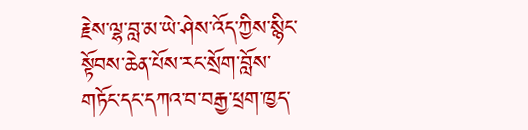རྗེས་ལྷ་བླ་མ་ཡེ་ཤེས་འོད་ཀྱིས་སྙིང་སྟོབས་ཆེན་པོས་རང་སྲོག་བློས་གཏོང་དང་དཀའ་བ་བརྒྱ་ཕྲག་ཁྱད་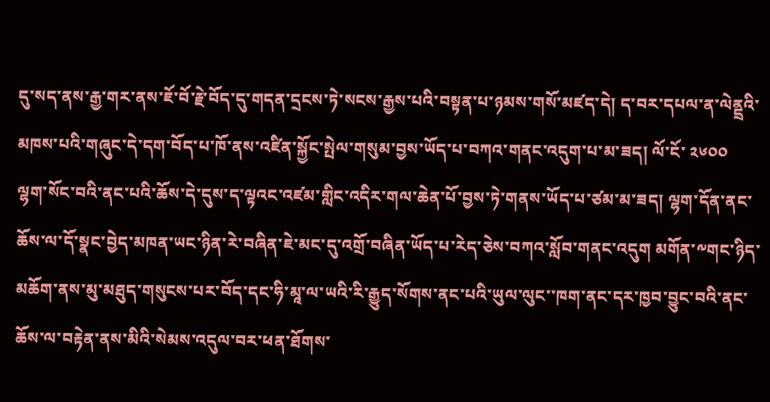དུ་སད་ནས་རྒྱ་གར་ནས་ཇོ་བོ་རྗེ་བོད་དུ་གདན་དྲངས་ཏེ་སངས་རྒྱས་པའི་བསྟན་པ་ཉམས་གསོ་མཛད་དེ། ད་བར་དཔལ་ན་ལེནྡྲའི་མཁས་པའི་གཞུང་དེ་དག་བོད་པ་ཁོ་ནས་འཛིན་སྐྱོང་སྤེལ་གསུམ་བྱས་ཡོད་པ་བཀའ་གནང་འདུག་པ་མ་ཟད། ལོ་ངོ་ ༢༦༠༠ ལྷག་སོང་བའི་ནང་པའི་ཆོས་དེ་དུས་ད་ལྟའང་འཛམ་གླིང་འདིར་གལ་ཆེན་པོ་བྱས་ཏེ་གནས་ཡོད་པ་ཙམ་མ་ཟད། ལྷག་དོན་ནང་ཆོས་ལ་དོ་སྣང་བྱེད་མཁན་ཡང་ཉིན་རེ་བཞིན་ཇེ་མང་དུ་འགྲོ་བཞིན་ཡོད་པ་རེད་ཅེས་བཀའ་སློབ་གནང་འདུག མགོན་༸གང་ཉིད་མཆོག་ནས་མུ་མཐུད་གསུངས་པར་བོད་དང་ཧི་མཱ་ལ་ཡའི་རི་རྒྱུད་སོགས་ནང་པའི་ཡུལ་ལུང་་ཁག་ནང་དར་ཁྱབ་བྱུང་བའི་ནང་ཆོས་ལ་བརྟེན་ནས་མིའི་སེམས་འདུལ་བར་ཕན་ཐོགས་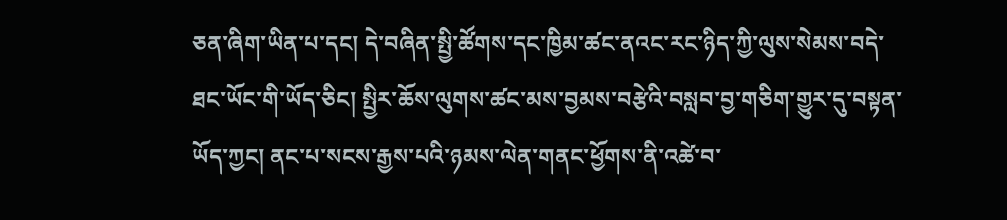ཅན་ཞིག་ཡིན་པ་དང། དེ་བཞིན་སྤྱི་ཚོགས་དང་ཁྱིམ་ཚང་ནའང་རང་ཉིད་ཀྱི་ལུས་སེམས་བདེ་ཐང་ཡོང་གི་ཡོད་ཅིང། སྤྱིར་ཆོས་ལུགས་ཚང་མས་བྱམས་བརྩེའི་བསླབ་བྱ་གཅིག་གྱུར་དུ་བསྟན་ཡོད་ཀྱང། ནང་པ་སངས་རྒྱས་པའི་ཉམས་ལེན་གནང་ཕྱོགས་ནི་འཚེ་བ་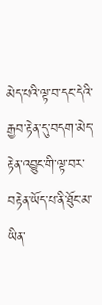མེད་པའི་ལྟ་བ་དང་དེའི་རྒྱབ་རྟེན་དུ་བདག་མེད་རྟེན་འབྱུང་གི་ལྟ་བར་བརྟེན་ཡོད་པ་ནི་ཐོུང་མ་ཡིན་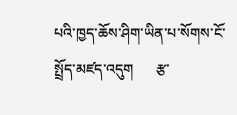པའི་ཁྱད་ཆོས་ཤིག་ཡིན་པ་སོགས་ངོ་སྤྲོད་མཛད་འདུག      རྩ་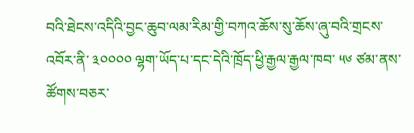བའི་ཐེངས་འདིའི་བྱང་ཆུབ་ལམ་རིམ་གྱི་བཀའ་ཆོས་སུ་ཆོས་ཞུ་བའི་གྲངས་འབོར་ནི་ ༣༠༠༠༠ ལྷག་ཡོད་པ་དང་དེའི་ཁྲོད་ཕྱི་རྒྱལ་རྒྱལ་ཁབ་ ༥༦ ཙམ་ནས་ཚོགས་བཅར་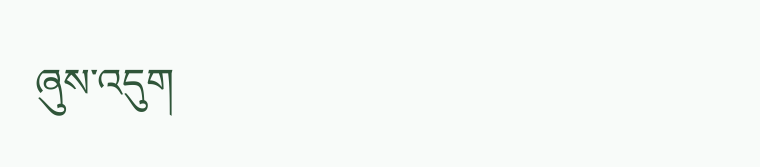ཞུས་འདུག